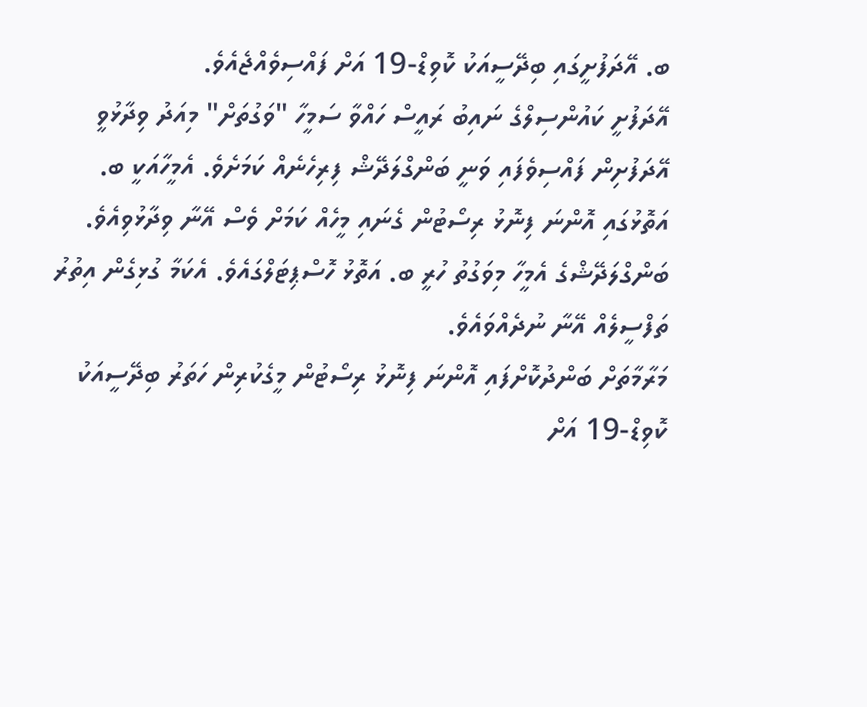ބ. އޭދަފުށީގައި ބިދޭސީއަކު ކޮވިޑް-19 އަށް ފައްސިވެއްޖެއެވެ.
އޭދަފުށީ ކައުންސިލްގެ ނައިބު ރައީސް ހައްވާ ސަމީހާ "ވަގުތަށް" މިއަދު ވިދާޅުވީ އޭދަފުށިން ފައްސިވެފައި ވަނީ ބަންގްލަދޭޝް ފިރިހެނެއް ކަމަށެވެ. އެމީހާއަކީ ބ. އަތޮޅުގައި އޮންނަ ފިނޮޅު ރިސޯޓުން ގެނައި މީހެއް ކަމަށް ވެސް އޭނާ ވިދާޅުވިއެވެ.
ބަންގްލަދޭޝްގެ އެމީހާ މިވަގުތު ހުރީ ބ. އަތޮޅު ހޮސްޕިޓަލްގައެވެ. އެކަމާ ގުޅިގެން އިތުރު ތަފްސީލެއް އޭނާ ނުދެއްވައެވެ.
މަރާމާތަށް ބަންދުކޮށްފައި އޮންނަ ފިނޮޅު ރިސޯޓުން މީގެކުރިން ހަތަރު ބިދޭސީއަކު ކޮވިޑް-19 އަށް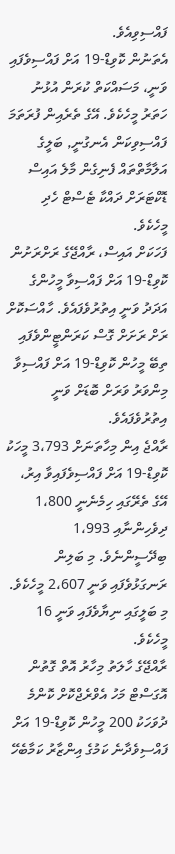ފައްސިވިއެވެ.
އެތަނުން ކޮވިޑް-19 އަށް ފައްސިވެފައި ވަނީ، މަސައްކަތް ކުރަން އުޅުނު ހަތަރު މީހެކެވެ. އޭގެ ތެރެއިން ފުރަތަމަ ފައްސިވިކަން އެނގުނީ, ބަލީގެ އަލާމާތްތައް ފެނިގެން މާލެ އައިސް ޑޮކްޓަރަށް ދައްކާ ޓެސްޓް ހެދި މީހެކެވެ.
ފަހަކަށް އައިސް، ރާއްޖޭގެ ރަށްރަށުން ކޮވިޑް-19 އަށް ފައްސިވާ މީހުންގެ އަދަދު ވަނީ އިތުރުވެފައެވެ. ހާއްސަކޮށް ރަށް ރަށަށް ގޮސް ކަރަންޓީންވެފައި ތިބޭ މީހުން ކޮވިޑް-19 އަށް ފައްސިވާ މިންވަރު ވަރަށް ބޮޑަށް ވަނީ އިތުރުވެފައެވެ.
ރާއްޖެ އިން މިހާތަނަށް 3،793 މީހަކު ކޮވިޑް-19 އަށް ފައްސިވެފައިވާ އިރު، އޭގެ ތެރޭގައި ހިމެނެނީ 1،800 ދިވެހިންނާއި 1،993 ބިދޭސީންނެވެ. މި ބަލިން ރަނގަޅުވެފައި ވަނީ 2،607 މީހެކެވެ. މި ބަލީގައި ނިޔާވެފައި ވަނީ 16 މީހެކެވެ.
ރާއްޖޭގެ ހާލަތު މިހާރު އޮތް ގޮތުން އޮގަސްޓް މަހު އެވްރެޖްކޮށް ކޮންމެ ދުވަހަކު 200 މީހުން ކޮވިޑް-19 އަށް ފައްސިވެދާނެ ކަމުގެ އިންޒާރު ކަމާބެހޭ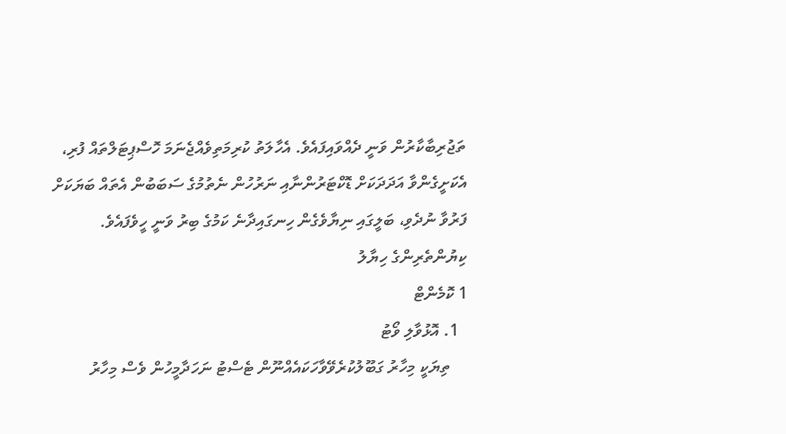ތަޖުރިބާކާރުން ވަނީ ދެއްވައިފައެވެ. އެހާލަތު ކުރިމަތިވެއްޖެނަމަ ހޮސްޕިޓަލްތައް ފުރި، އެކަށީގެންވާ އަދަދަކަށް ޑޮކްޓަރުންނާއި ނަރުހުން ނެތުމުގެ ސަބަބުން އެތައް ބަޔަކަށް ފަރުވާ ނުދެވި، ބަލީގައި ނިޔާވެގެން ހިނގައިދާނެ ކަމުގެ ބިރު ވަނީ ހީވެފައެވެ.
ކިޔުންތެރިންގެ ހިޔާލު
1 ކޮމެންޓް
  1. އޮޅުވާލި ވޯޓު
    ތިޔަކީ މިހާރު ގަބޫލުކުރެވޭވާހަކައެއްނޫން ޓެސްޓު ނަހަދާމީހުން ވެސް މިހާރު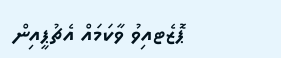ޕޮޒެޓއިވު ވާކަމައް އެޗުޕީއިން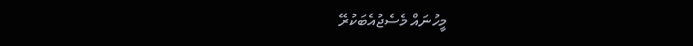މީހުނައް މެސެޖުއެބަކުރޭ